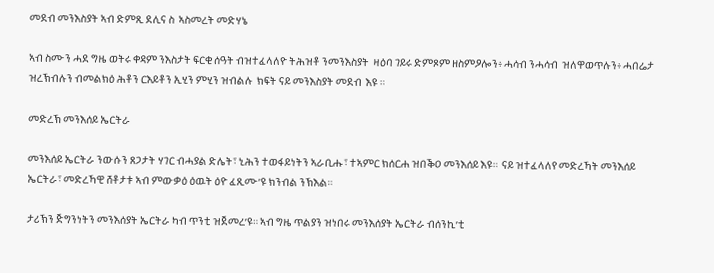መደብ መንእስያት ኣብ ድምጺ ደሊና ስ  ኣስመረት መድሃኔ

ኣብ ስሙን ሓደ ግዜ ወትሩ ቀዳም ንእስታት ፍርቂ ሰዓት ብዝተፈላለዮ ትሕዝቶ ንመንእስያት  ዛዕባ ገይሩ ድምጾም ዘስምዖሎን፥ ሓሳብ ንሓሳብ  ዝለዋወጥሉን፥ ሓበሬታ ዝረኽብሉን ብመልክዕ ሕቶን ርእይቶን ኢሂን ምሂን ዝብልሉ  ክፍት ናይ መንእስያት መደብ  እዩ ።

መድረኽ መንእሰይ ኤርትራ

መንእሰይ ኤርትራ ንውሱን ጸጋታት ሃገር ብሓያል ድሌት፣ ኒሕን ተወፋይነትን ኣራቢሑ፣ ተኣምር ክሰርሐ ዝበቕዐ መንእሰይ እዩ።  ናይ ዝተፈላለየ መድረኻት መንእሰይ ኤርትራ፣ መድረኻዊ ሸቶታቱ ኣብ ምውቃዕ ዕዉት ዕዮ ፈጺሙ’ዩ ክንብል ንኽእል።

ታሪኽን ጅግንነትን መንእሰያት ኤርትራ ካብ ጥንቲ ዝጀመረ’ዩ። ኣብ ግዜ ጥልያን ዝነበሩ መንእሰያት ኤርትራ ብሰንኪ’ቲ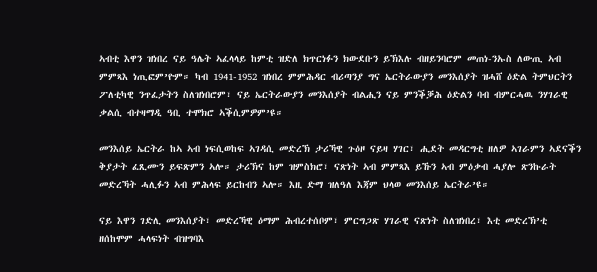ኣብቲ እዋን ዝነበረ ናይ ዓሌት ኣፈላላይ ከምቲ ዝድለ ክጥርነፉን ክውደቡን ይኽእሉ ብዘይንባሮም መጠነ-ንኡስ ለውጢ ኣብ ምምጻእ ነጢፎም’ዮም። ካብ 1941-1952 ዝነበረ ምምሕዳር ብሪጣንያ ግና ኤርትራውያን መንእሰያት ዝሓሸ ዕድል ትምህርትን ፖለቲካዊ ንጥፈታትን ስለዝነበሮም፣ ናይ ኤርትራውያን መንእሰያት ብልሒን ናይ ምንቕቓሕ ዕድልን ባብ ብምርሓዉ ንሃገራዊ ቃልሲ ብተዛማዲ ዓቢ ተሞክሮ ኣቕሲምዎም’ዩ።

መንእሰይ ኤርትራ ከኣ ኣብ ነፍሲወከፍ ኣገዳሲ መድረኽ ታሪኻዊ ጉዕዞ ናይዛ ሃገር፣ ሒደት መዳርግቲ ዘለዎ ኣገራምን ኣደናቕን ቅያታት ፈጺሙን ይፍጽምን ኣሎ። ታሪኽና ከም ዝምስክሮ፣ ናጽነት ኣብ ምምጻእ ይኹን ኣብ ምዕቃብ ሓያሎ ጽንኩራት መድረኻት ሓሊፉን ኣብ ምሕላፍ ይርከብን ኣሎ። እዚ ድማ ዝለዓለ እጃም ህላወ መንእሰይ ኤርትራ’ዩ።

ናይ እዋን ገድሊ መንእሰያት፣ መድረኻዊ ዕማም ሕብረተሰቦም፣ ምርግጋጽ ሃገራዊ ናጽነት ስለዝነበረ፣ እቲ መድረኽ’ቲ ዘሰከሞም ሓላፍነት ብዝግባእ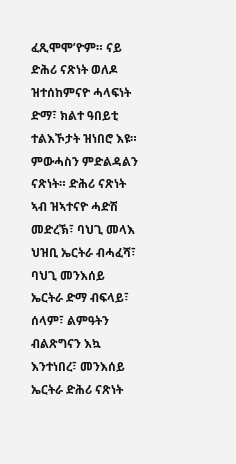ፈጺሞሞ’ዮም። ናይ ድሕሪ ናጽነት ወለዶ ዝተሰከምናዮ ሓላፍነት ድማ፣ ክልተ ዓበይቲ ተልእኾታት ዝነበሮ እዩ። ምውሓስን ምድልዳልን ናጽነት። ድሕሪ ናጽነት ኣብ ዝኣተናዮ ሓድሽ መድረኽ፣ ባህጊ መላእ ህዝቢ ኤርትራ ብሓፈሻ፣ ባህጊ መንእሰይ ኤርትራ ድማ ብፍላይ፣ ሰላም፣ ልምዓትን ብልጽግናን እኳ እንተነበረ፣ መንእሰይ ኤርትራ ድሕሪ ናጽነት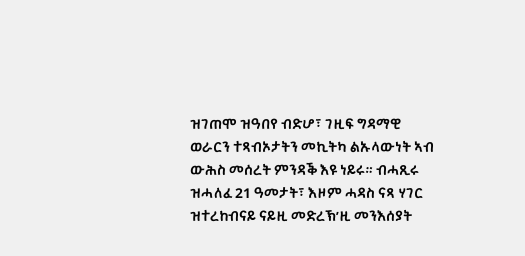ዝገጠሞ ዝዓበየ ብድሆ፣ ገዚፍ ግዳማዊ ወራርን ተጻብኦታትን መኪትካ ልኡላውነት ኣብ ውሕስ መሰረት ምንዳቕ እዩ ነይሩ። ብሓጺሩ ዝሓለፈ 21 ዓመታት፣ እዞም ሓዳስ ናጻ ሃገር ዝተረከብናይ ናይዚ መድረኽ’ዚ መንእሰያት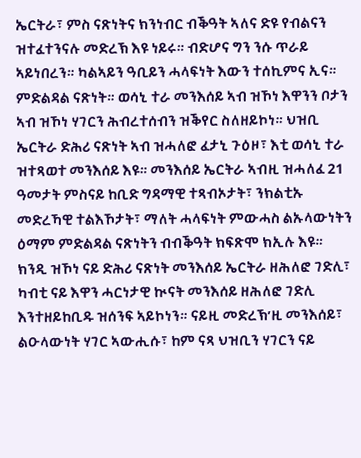ኤርትራ፣ ምስ ናጽነትና ክንነብር ብቕዓት ኣለና ድዩ የብልናን ዝተፈተንናሉ መድረኽ እዩ ነይሩ። ብድሆና ግን ንሱ ጥራይ ኣይነበረን። ካልኣይን ዓቢይን ሓላፍነት እውን ተሰኪምና ኢና። ምድልዳል ናጽነት። ወሳኒ ተራ መንእሰይ ኣብ ዝኾነ እዋንን ቦታን ኣብ ዝኾነ ሃገርን ሕብረተሰብን ዝቕየር ስለዘይኮነ። ህዝቢ ኤርትራ ድሕሪ ናጽነት ኣብ ዝሓለፎ ፈታኒ ጉዕዞ፣ እቲ ወሳኒ ተራ ዝተጻወተ መንእሰይ እዩ። መንእሰይ ኤርትራ ኣብዚ ዝሓለፈ 21 ዓመታት ምስናይ ከቢድ ግዳማዊ ተጻብኦታት፣ ንክልቲኡ መድረኻዊ ተልእኾታት፣ ማለት ሓላፍነት ምውሓስ ልኡላውነትን ዕማም ምድልዳል ናጽነትን ብብቕዓት ክፍጽሞ ክኢሉ እዩ። ክንዲ ዝኾነ ናይ ድሕሪ ናጽነት መንእሰይ ኤርትራ ዘሕለፎ ገድሊ፣ ካብቲ ናይ እዋን ሓርነታዊ ኲናት መንእሰይ ዘሕለፎ ገድሊ እንተዘይከቢዱ ዝሰንፍ ኣይኮነን። ናይዚ መድረኽ’ዚ መንእሰይ፣ ልዑላውነት ሃገር ኣውሒሱ፣ ከም ናጻ ህዝቢን ሃገርን ናይ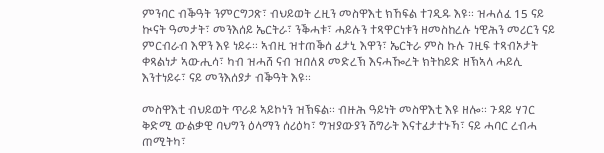ምንባር ብቕዓት ንምርግጋጽ፣ ብህይወት ረዚን መስዋእቲ ክኸፍል ተገዲዱ እዩ። ዝሓለፈ 15 ናይ ኲናት ዓመታት፣ መንእሰይ ኤርትራ፣ ንቕሓቱ፣ ሓይሉን ተጻዋርነቱን ዘመስከረሉ ነዊሕን መሪርን ናይ ምርብራብ እዋን እዩ ነይሩ። ኣብዚ ዝተጠቕሰ ፈታኒ እዋን፣ ኤርትራ ምስ ኩሉ ገዚፍ ተጻብኦታት ቀጻልነታ ኣውሒሳ፣ ካብ ዝሓሸ ናብ ዝበለጸ መድረኽ እናሓዀረት ክትከይድ ዘኽኣላ ሓይሊ እንተነይሩ፣ ናይ መንእሰያታ ብቕዓት እዩ።

መስዋእቲ ብህይወት ጥራይ ኣይኮነን ዝኽፍል። ብዙሕ ዓይነት መስዋእቲ እዩ ዘሎ። ጉዳይ ሃገር ቅድሚ ውልቃዊ ባህግን ዕላማን ሰሪዕካ፣ ግዝያውያን ሽግራት እናተፈታተኑኻ፣ ናይ ሓባር ረብሓ ጠሚትካ፣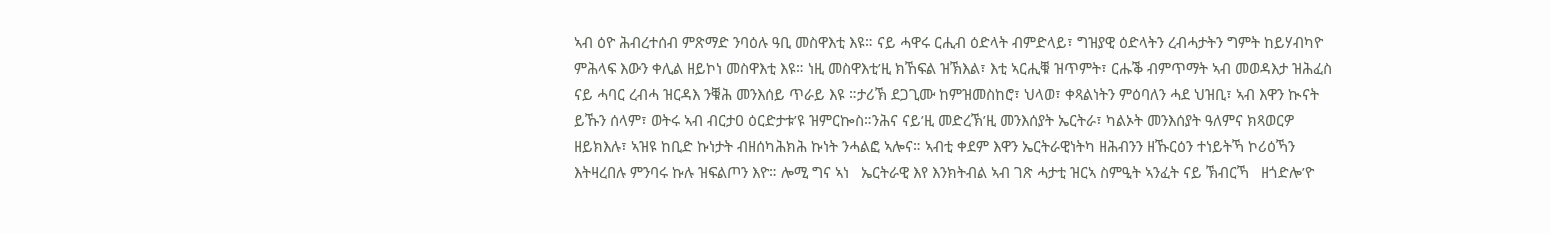ኣብ ዕዮ ሕብረተሰብ ምጽማድ ንባዕሉ ዓቢ መስዋእቲ እዩ። ናይ ሓዋሩ ርሒብ ዕድላት ብምድላይ፣ ግዝያዊ ዕድላትን ረብሓታትን ግምት ከይሃብካዮ ምሕላፍ እውን ቀሊል ዘይኮነ መስዋእቲ እዩ። ነዚ መስዋእቲ’ዚ ክኸፍል ዝኽእል፣ እቲ ኣርሒቑ ዝጥምት፣ ርሑቕ ብምጥማት ኣብ መወዳእታ ዝሕፈስ ናይ ሓባር ረብሓ ዝርዳእ ንቑሕ መንእሰይ ጥራይ እዩ ።ታሪኽ ደጋጊሙ ከምዝመስከሮ፣ ህላወ፣ ቀጻልነትን ምዕባለን ሓደ ህዝቢ፣ ኣብ እዋን ኲናት ይኹን ሰላም፣ ወትሩ ኣብ ብርታዐ ዕርድታቱ’ዩ ዝምርኰስ።ንሕና ናይ’ዚ መድረኽ’ዚ መንእሰያት ኤርትራ፣ ካልኦት መንእሰያት ዓለምና ክጻወርዎ ዘይክእሉ፣ ኣዝዩ ከቢድ ኩነታት ብዘሰካሕክሕ ኩነት ንሓልፎ ኣሎና። ኣብቲ ቀደም እዋን ኤርትራዊነትካ ዘሕብንን ዘኹርዕን ተነይትኻ ኮሪዕኻን  እትዛረበሉ ምንባሩ ኩሉ ዝፍልጦን እዮ። ሎሚ ግና ኣነ   ኤርትራዊ እየ እንክትብል ኣብ ገጽ ሓታቲ ዝርኣ ስምዒት ኣንፈት ናይ ኽብርኻ   ዘጎድሎ’ዮ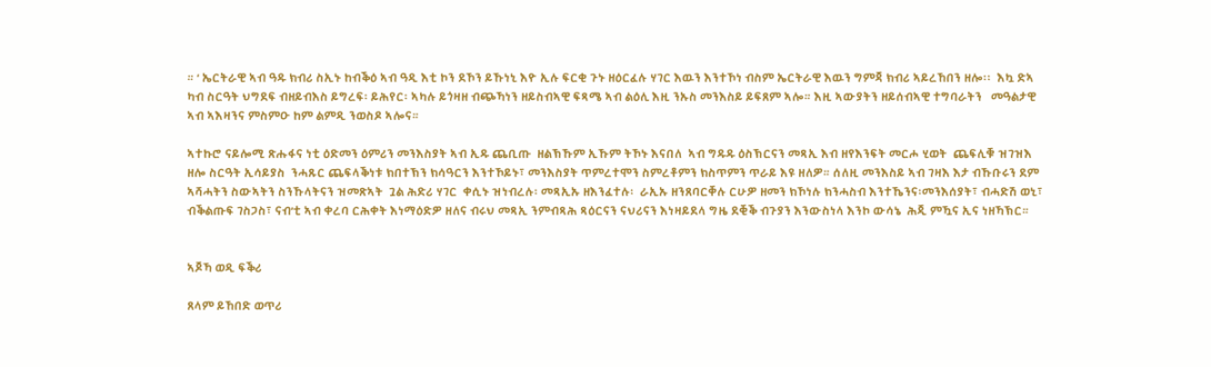። ’ ኤርትራዊ ኣብ ዓዱ ክብሪ ስኢኑ ከብቕዕ ኣብ ዓዲ እቲ ኮን ደኾን ይኹነኒ እዮ ኢሉ ፍርቂ ጉኑ ዘዕርፈሉ ሃገር እዉን እንተኾነ ብስም ኤርትራዊ እዉን ግምጃ ክብሪ ኣይረኸበን ዘሎ፡፡  እኳ ድኣ ካብ ስርዓት ህግደፍ ብዘይብእስ ይግረፍ፡ ይሕየር፡ ኣካሉ ይጎዛዘ ብጭኻነን ዘይስብኣዊ ፍጻሜ ኣብ ልዕሊ እዚ ንኡስ መንእስይ ይፍጸም ኣሎ። እዚ ኣውያትን ዘይሰብኣዊ ተግባራትን   መዓልታዊ ኣብ ኣእዛንና ምስምዑ ከም ልምዲ ንወስዶ ኣሎና።

ኣተኩሮ ናይሎሚ ጽሑፋና ነቲ ዕድመን ዕምሪን መንእስያት ኣብ ኢዱ ጨቢጡ  ዘልኽኹም ኢኹም ትኾኑ እናበለ  ኣብ ግዱዱ ዕስኽርናን መጻኢ እብ ዘየእንፍት መርሖ ሂወት  ጨፍሊቑ ዝገዝእ ዘሎ ስርዓት ኢሳይያስ  ንሓጹር ጨፍላቕነቱ ክበተኽን ክሳዓርን እንተኾይኑ፣ መንእስያት ጥምረተሞን ስምረቶምን ክስጥምን ጥራይ እዩ ዘለዎ። ሰለዚ መንእስይ ኣብ ገዛእ እታ ብኹቡሩን ደም ኣሻሓትን ስውኣትን ስንኹላትናን ዝመጽኣት  ጓል ሕድሪ ሃገር  ቀሲኑ ዝነብረሉ፡ መጻኢኡ ዘእንፈተሉ፡  ራኢኡ ዘንጸባርቐሉ ርሁዎ ዘመን ክኾነሉ ክንሓስብ እንተኼንና፡መንእሰያት፣ ብሓድሽ ወኒ፣ ብቕልጡፍ ገስጋስ፣ ናብ’ቲ ኣብ ቀረባ ርሕቀት እነማዕድዎ ዘለና ብሩህ መጻኢ ንምብጻሕ ጻዕርናን ናህሪናን እነዛይደላ ግዜ ደቒቕ ብጉያን እንውስነላ እንኮ ውሳኔ  ሕጂ ምዃና ኢና ነዘኻኽር።


ኣጆኻ ወዲ ፍቕሪ

ጸላም ይኸበድ ወጥሪ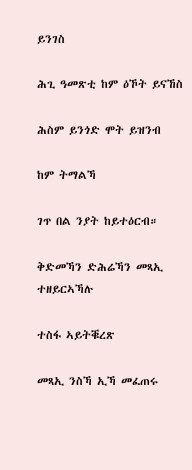ይንገስ

ሕጊ ዓመጽቲ ከም ዕኾት ይናኸስ

ሕስም ይንጎድ ሞት ይዝንብ

ከም ትማልኻ

ገጥ በል ንያት ከይተዕርብ።

ቅድመኻን ድሕሬኻን መጻኢ ተዘይርኣኻሉ

ተስፋ ኣይትቑረጽ

መጻኢ ንስኻ ኢኻ መፈጠሩ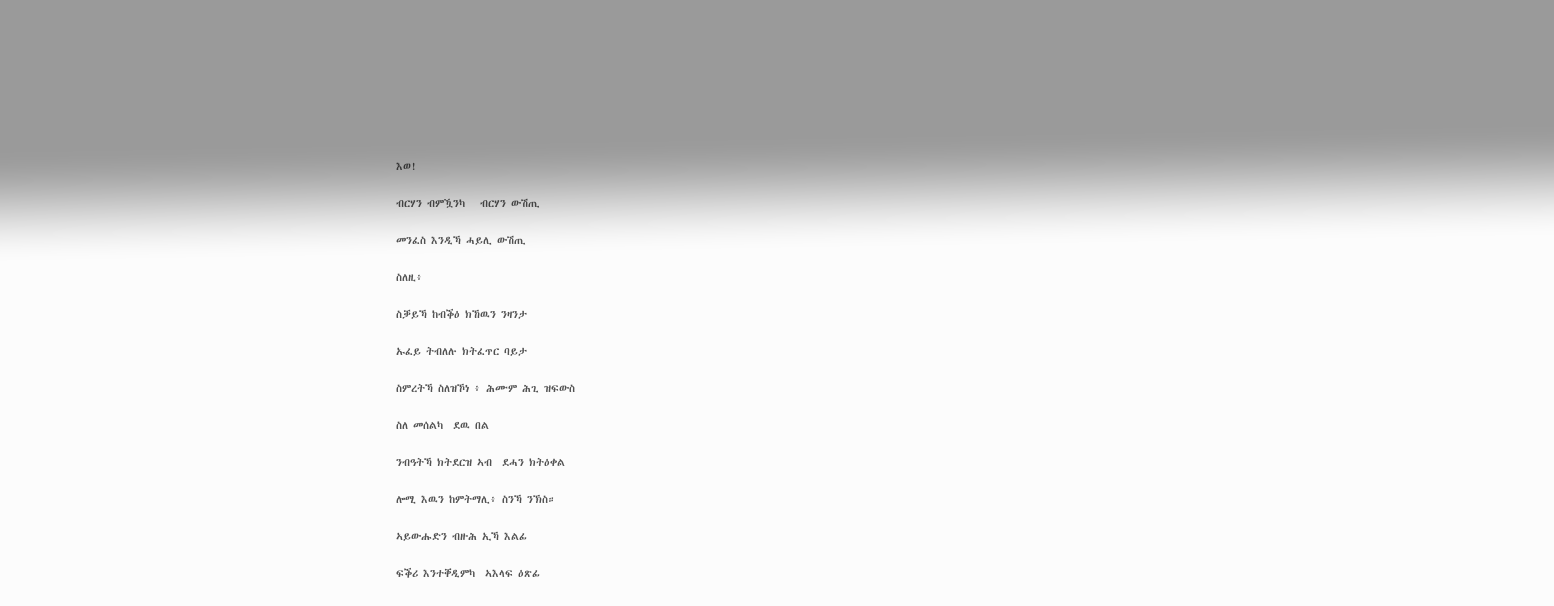እወ!

ብርሃን ብምዃንካ   ብርሃን ውሽጢ

መንፈስ እንዲኻ ሓይሊ ውሽጢ

ስለዚ፥

ስቓይኻ ከብቕዕ ክኸዉን ንዛንታ

ኡፈይ ትብለሉ ክትፈጥር ባይታ

ስምረትኻ ስለዝኾነ ፥ ሕሙም ሕጊ ዝፍውስ

ስለ መሰልካ  ደዉ በል

ንብዓትኻ ክትደርዝ ኣብ  ደሓን ክትዕቀል

ሎሚ እዉን ከምትማሊ፥ ስንኻ ንኽስ።

ኣይውሑድን ብዙሕ ኢኻ እልፊ

ፍቕሪ እንተቐዲምካ  ኣእላፍ ዕጽፊ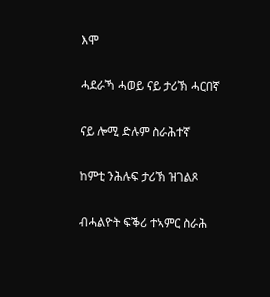እሞ

ሓደራኻ ሓወይ ናይ ታሪኽ ሓርበኛ

ናይ ሎሚ ድሉም ስራሕተኛ

ከምቲ ንሕሉፍ ታሪኽ ዝገልጾ

ብሓልዮት ፍቕሪ ተኣምር ስራሕ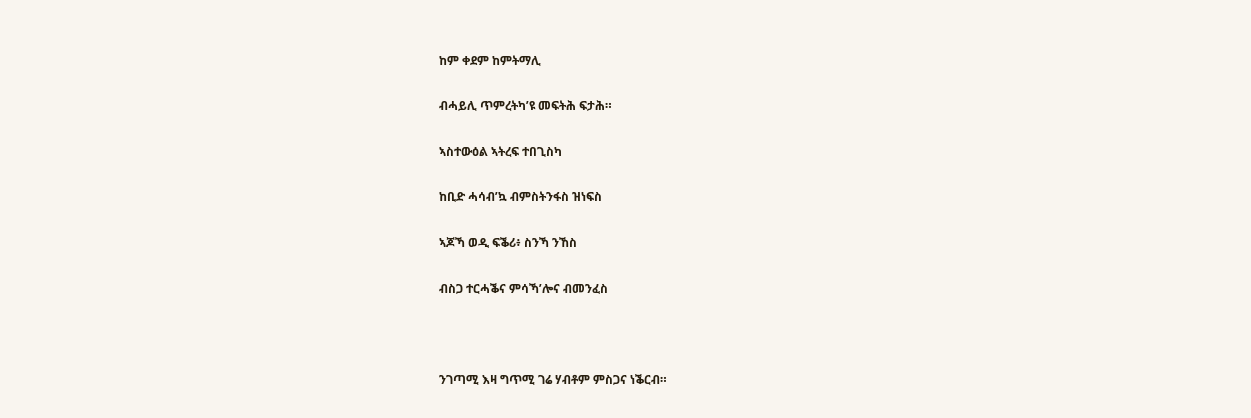ከም ቀደም ከምትማሊ

ብሓይሊ ጥምረትካ’ዩ መፍትሕ ፍታሕ።

ኣስተውዕል ኣትረፍ ተበጊስካ

ከቢድ ሓሳብ’ኳ ብምስትንፋስ ዝነፍስ

ኣጆኻ ወዲ ፍቕሪ፥ ስንኻ ንኸስ

ብስጋ ተርሓቕና ምሳኻ’ሎና ብመንፈስ



ንገጣሚ እዛ ግጥሚ ገሬ ሃብቶም ምስጋና ነቕርብ።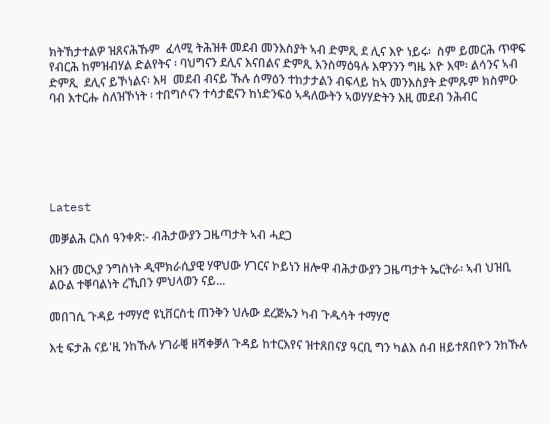ክትኸታተልዎ ዝጸናሕኹም  ፈላሚ ትሕዝቶ መደብ መንእስያት ኣብ ድምጺ ደ ሊና እዮ ነይሩ፡  ስም ይመርሕ ጥዋፍ የብርሕ ከምዝብሃል ድልየትና ፡ ባህግናን ደሊና እናበልና ድምጺ እንስማዕዓሉ እዋንንን ግዜ እዮ እሞ፡ ልሳንና ኣብ ድምጺ  ደሊና ይኾነልና፡ እዛ  መደብ ብናይ ኹሉ ሰማዕን ተከታታልን ብፍላይ ከኣ መንእስያት ድምጹም ክስምዑ ባብ እተርሑ ስለዝኾነት ፡ ተበግሶናን ተሳታፎናን ከነድንፍዕ ኣዳለውትን ኣወሃሃድትን እዚ መደብ ንሕብር






Latest

መቓልሕ ርእሰ ዓንቀጽ:- ብሕታውያን ጋዜጣታት ኣብ ሓደጋ

እዘን መርኣያ ንግስነት ዲሞክራሲያዊ ሃዋህው ሃገርና ኮይነን ዘሎዋ ብሕታውያን ጋዜጣታት ኤርትራ፡ ኣብ ህዝቢ ልዑል ተቐባልነት ረኺበን ምህላወን ናይ...

መበገሲ ጉዳይ ተማሃሮ ዩኒቨርስቲ ጠንቅን ህሉው ደረጅኡን ካብ ጉዱሳት ተማሃሮ

እቲ ፍታሕ ናይ'ዚ ንከኹሉ ሃገራቒ ዘሻቀቓለ ጉዳይ ከተርእየና ዝተጸበናያ ዓርቢ ግን ካልእ ሰብ ዘይተጸበዮን ንከኹሉ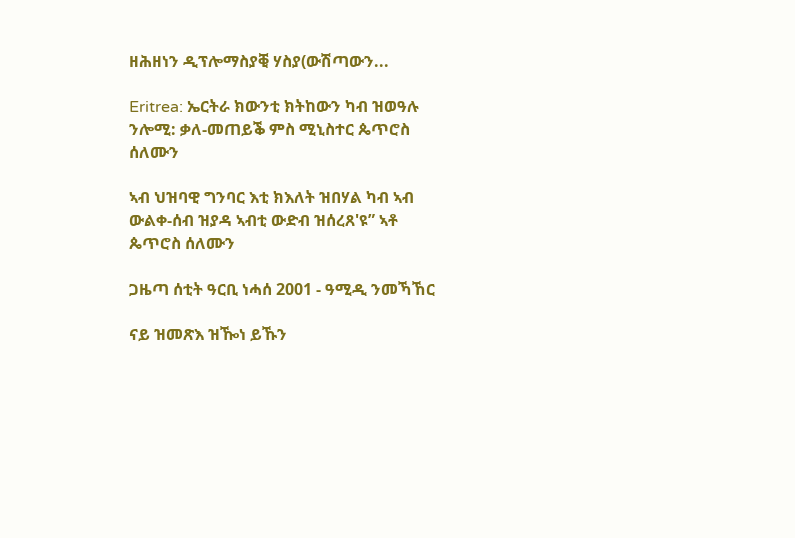ዘሕዘነን ዲፕሎማስያቒ ሃስያ(ውሽጣውን...

Eritrea: ኤርትራ ክውንቲ ክትከውን ካብ ዝወዓሉ ንሎሚ: ቃለ-መጠይቕ ምስ ሚኒስተር ጴጥሮስ ሰለሙን

ኣብ ህዝባዊ ግንባር እቲ ክእለት ዝበሃል ካብ ኣብ ውልቀ-ሰብ ዝያዳ ኣብቲ ውድብ ዝሰረጸ'ዩ” ኣቶ ጴጥሮስ ሰለሙን

ጋዜጣ ሰቲት ዓርቢ ነሓሰ 2001 - ዓሚዲ ንመኻኸር

ናይ ዝመጽእ ዝዀነ ይኹን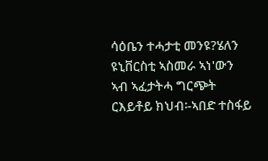ሳዕቤን ተሓታቲ መንዩ?ሄለን ዩኒቨርስቲ ኣስመራ ኣነ'ውን ኣብ ኣፈታትሓ ግርጭት ርእይቶይ ክህብ፡-ኣበድ ተስፋይ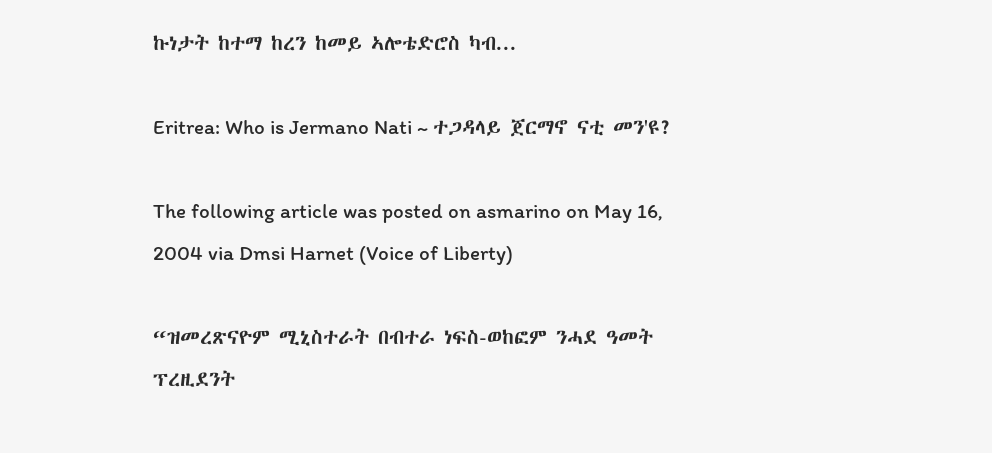ኩነታት ከተማ ከረን ከመይ ኣሎቴድሮስ ካብ...

Eritrea: Who is Jermano Nati ~ ተጋዳላይ ጀርማኖ ናቲ መን'ዩ?

The following article was posted on asmarino on May 16, 2004 via Dmsi Harnet (Voice of Liberty)

“ዝመረጽናዮም ሚኒስተራት በብተራ ነፍስ-ወከፎም ንሓደ ዓመት ፕረዚደንት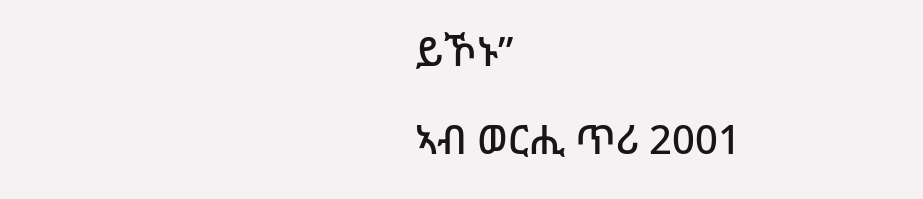ይኾኑ”

ኣብ ወርሒ ጥሪ 2001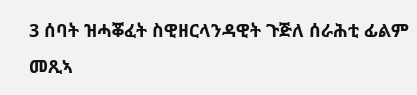3 ሰባት ዝሓቖፈት ስዊዘርላንዳዊት ጉጅለ ሰራሕቲ ፊልም መጺኣ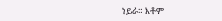ነይራ። እቶም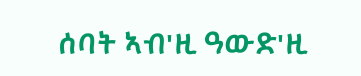ሰባት ኣብ'ዚ ዓውድ'ዚ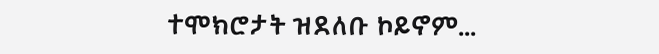ተሞክሮታት ዝደለቡ ኮይኖም...